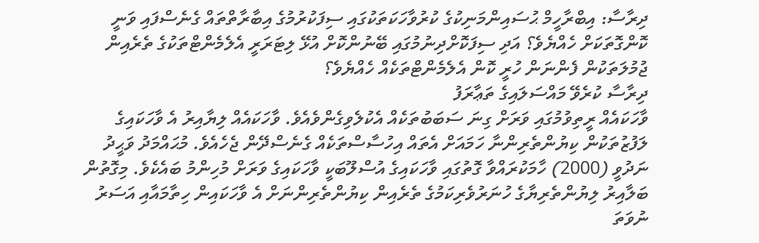ދިރާސާ: އިބްރާހީމް ޙުސައިންމަނިކުގެ ކުރުވާހަކަތަކުގައި ސިފަކުރުމުގެ އިބާރާތްތައް ގެނެސްފައި ވަނީ ކޮންގޮތަކަށް ހެއްޔެވެ؟ އަދި ސިފަކޮށްދިނުމުގައި ބޭނުންކޮށް އުޅޭ ލިޓަރަރީ އެލެމެންޓްތަކުގެ ތެރެއިން ޖުމުލަތަކުން ފެންނަން ހުރީ ކޮން އެލެމެންޓްތަކެއް ހެއްޔެވެ؟
ދިރާސާ ކުރެވޭ މައްސަލައިގެ ތަޢާރަފު
ވާހަކައެއް ރީތިވުމުގައި ވަރަށް ގިނަ ސަބަބުތަކެއް އެކުލެވިގެންވެއެވެ. ވާހަކައެއް ލިޔާއިރު އެ ވާހަކައިގެ ލަފުޒުތަކުން ކިޔުންތެރިންނާ ހަމައަށް އެތައް އިހުސާސްތަކެއް ގެނެސްދޭން ޖެހެއެވެ. މުޙައްމަދު ވަޙީދު ނަދުވީ (2000) ހާމަކުރައްވާ ގޮތުގައި ވާހަކައިގެ އުސްލޫބަކީ ވާހަކައިގެ ވަރަށް މުހިންމު ބައެކެވެ. މިގޮތުން ބަލާއިރު ލިޔުންތެރިޔާގެ ހުނަރުވެރިކަމުގެ ތެރެއިން ކިޔުންތެރިންނަށް އެ ވާހަކައިން ހިތާމައާއި އަސަރު ނުވަތަ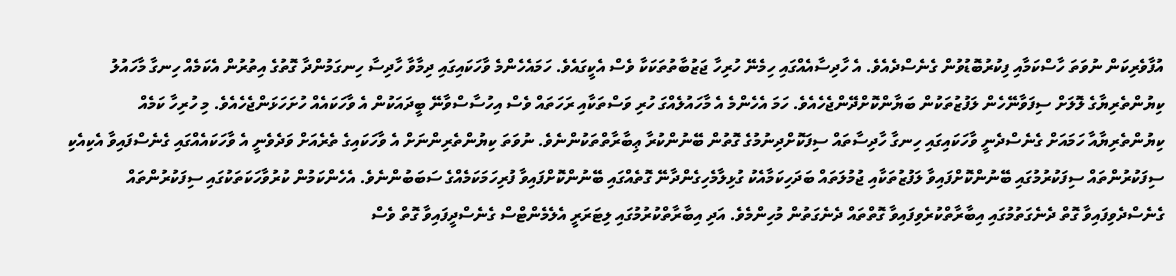އުފާވެރިކަން ނުވަތަ ހާސްކަމާއި ފިކުރުބޮޑުވުން ގެނެސްދެއެވެ. އެ ހާދިސާއެއްގައި ހިމެނޭ ހުރިހާ ޖަޒުބާތުތަކަކާ ވެސް އެކީގައެވެ. ހަމައެހެންމެ ވާހަކައިގައި ދިމާވާ ހާދިސާ ހިނގަމުންދާ ގޮތުގެ އިތުރުން އެކަމެއް ހިނގާ މާހައުލު ކިޔުންތެރިޔާގެ ލޮލަށް ސިފަވާނޭހެން ލަފުޒުތަކުން ބަޔާންކޮށްދޭންޖެހެއެވެ. ހަމަ އެހެންމެ އެ މާހައުލެއްގަ ހުރި ވަސްތަކާއި ރަހަތައް ވެސް އިހުސާސްވާނޭ ބީދައަކުން އެ ވާހަކައެއް ހުށަހަޅަންޖެހެއެވެ. މި ހުރިހާ ކަމެއް ކިޔުންތެރިޔާއާ ހަމައަށް ގެނެސްދެނީ ވާހަކައިގައި ހިނގާ ހާދިސާތައް ސިފަކޮށްދިނުމުގެ ގޮތުން ބޭނުންކުރާ ޢިބާރާތްތަކުންނެވެ. ނުވަތަ ކިޔުންތެރިންނަށް އެ ވާހަކައިގެ ތެރެއަށް ވަދެވެނީ އެ ވާހަކައެއްގައި ގެނެސްފައިވާ އެކިއެކި ސިފަކުރުންތައް ސިފަކުރުމުގައި ބޭނުންކޮށްފައިވާ ލަފުޒުތަކާއި ޖުމުލަތައް ބަދަހިކަމާއެކު ގުޅިލާމެހިގެންދާނޭ ގޮތެއްގައި ބޭނުންކޮށްފައިވާ ފުރިހަމަކަމެއްގެ ސަބަބުންނެވެ. އެހެންކަމުން ކުރުވާހަކަތަކުގައި ސިފަކުރުންތައް ގެނެސްދެވިފައިވާ ގޮތް ދެނެގަތުމުގައި އިބާރާތްކުރެވިފައިވާ ގޮތްތައް ދެނެގަތުން މުހިންމެވެ. އަދި އިބާރާތްކުރުމުގައި ލިޓަރަރީ އެލެމެންޓްސް ގެނެސްދީފައިވާ ގޮތް ވެސް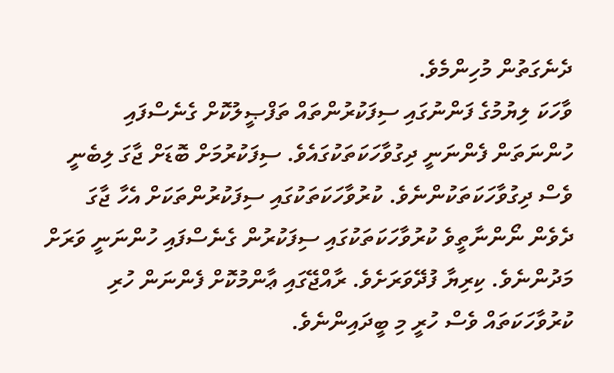ދެނެގަތުން މުހިންމެވެ.
ވާހަކަ ލިޔުމުގެ ފަންނުގައި ސިފަކުރުންތައް ތަފްޞީލުކޮށް ގެނެސްފައި ހުންނަތަން ފެންނަނީ ދިގުވާހަކަތަކުގައެވެ. ސިފަކުރުމަށް ބޮޑަށް ޖާގަ ލިބެނީ ވެސް ދިގުވާހަކަތަކުންނެވެ. ކުރުވާހަކަތަކުގައި ސިފަކުރުންތަކަށް އެހާ ޖާގަ ދެވެން ނޯންނާތީވެ ކުރުވާހަކަތަކުގައި ސިފަކުރުން ގެނެސްފައި ހުންނަނީ ވަރަށް މަދުންނެވެ. ކިރިޔާ ފުދޭވަރަށެވެ. ރާއްޖޭގައި ޢާންމުކޮށް ފެންނަން ހުރި ކުރުވާހަކަތައް ވެސް ހުރީ މި ބީދައިންނެވެ.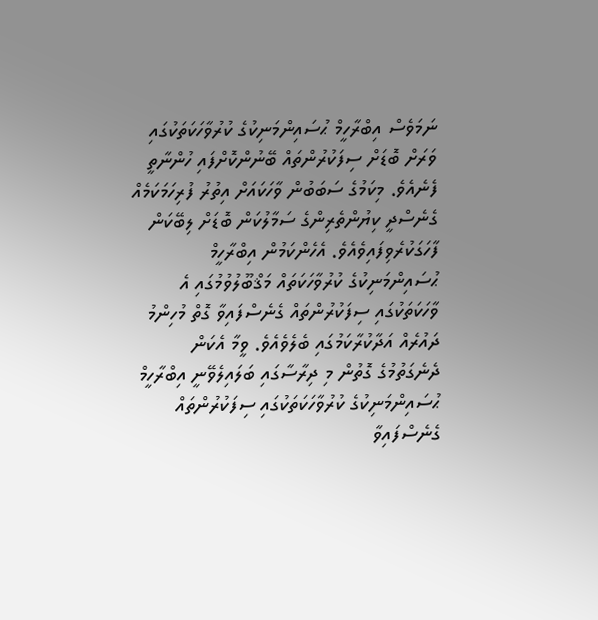ނަމަވެސް އިބްރާހީމް ޙުސައިންމަނިކުގެ ކުރުވާހަކަތަކުގައި ވަރަށް ބޮޑަށް ސިފަކުރުންތައް ބޭނުންކޮށްފައި ހުންނާތީ ފެނެއެވެ. މިކަމުގެ ސަބަބުން ވާހަކައަށް އިތުރު ފުރިހަމަކަމެއް ގެނެސްދީ ކިޔުންތެރިންގެ ސަމާލުކަން ބޮޑަށް ލިބޭކަން ފާހަގަކުރެވިފައިވެއެވެ. އެހެންކަމުން އިބްރާހީމް ޙުސައިންމަނިކުގެ ކުރުވާހަކަތައް މަޤްބޫލުވުމުގައި އެ ވާހަކަތަކުގައި ސިފަކުރުންތައް ގެނެސްފައިވާ ގޮތް މުހިންމު ދައުރެއް އަދާކުރާކަމުގައި ބެލެވެއެވެ. ވީމާ އެކަން ދެނެގަތުމުގެ ގޮތުން މި ދިރާސާގައި ބަލައިލެވޭނީ އިބްރާހީމް ޙުސައިންމަނިކުގެ ކުރުވާހަކަތަކުގައި ސިފަކުރުންތައް ގެނެސްފައިވާ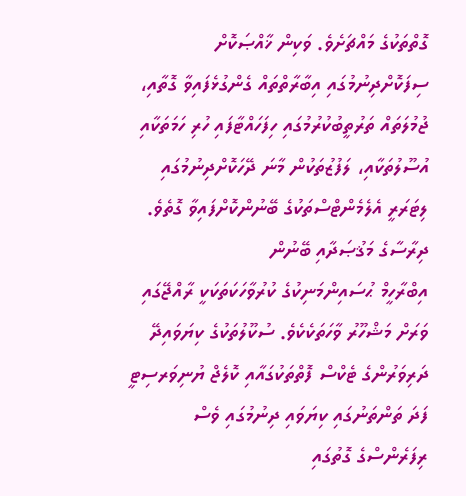ގޮތްތަކުގެ މައްޗަށެވެ. ވަކިން ޚާއްޞަކޮށް ސިފަކޮށްދިނުމުގައި އިބާރާތްތައް ގެންގުޅެފައިވާ ގޮތާއި، ޖުމުލަތައް ތަރުތީބުކުރުމުގައި ހިފަހައްޓާފައި ހުރި ހަމަތަކާއި އުސޫލުތަކާއި، ލަފުޒުތަކުން މާނަ ދޭހަކޮށްދިނުމުގައި ލިޓަރަރީ އެލެމެންޓްސްތަކުގެ ބޭނުންކޮށްފައިވާ ގޮތެވެ.
ދިރާސާގެ މަޤުޞަދާއި ބޭނުން
އިބްރާހީމް ޙުސައިންމަނިކުގެ ކުރުވާހަކަތަކަކީ ރާއްޖޭގައި ވަރަށް މަޝްހޫރު ވާހަތަކެކެވެ. ސުކޫލުތަކުގެ ކިޔަވައިދޭ ދަރިވަރުންގެ ޓެކްސް ފޮތްތަކުގައާއި ކޮލެޖް ޔުނިވަރސިޓީ ފަދަ ތަންތަނުގައި ކިޔަވައި ދިނުމުގައި ވެސް ރިފަރެންސްގެ ގޮތުގައި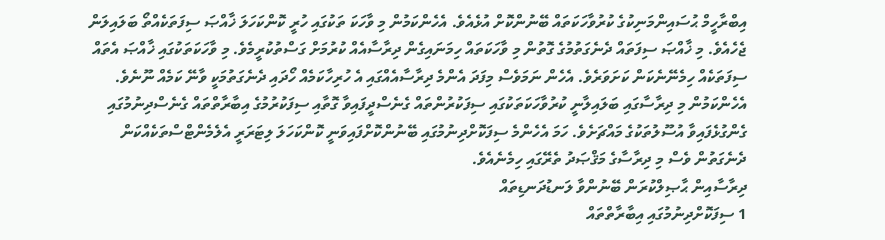އިބްރާހީމް ޙުސައިންމަނިކުގެ ކުރުވާހަކަތައް ބޭނުންކޮށް އުޅެއެވެ. އެހެންކަމުން މި ވާހަކަ ތަކުގައި ހުރީ ކޮންކަހަލަ ޚާއްޞަ ސިފަތަކެއްތޯ ބަލައިލަން ޖެހެއެވެ. މި ޚާއްޞަ ސިފަތައް ދެނެގަތުމުގެ ގޮތުން މި ވާހަކަތައް ހިމަނައިގެން ދިރާސާއެއް ކުރުމަށް ގަސްތުކުރީމެވެ. މި ވާހަކަތަކުގައި ޚާއްޞަ އެތައް ސިފަތަކެއް ހިމެނޭނެކަން ކަށަވަރެވެ. އެހެން ނަމަވެސް މިފަދަ އެންމެ ދިރާސާއެއްގައި އެ ހުރިހާކަމެއް ހޯދައި ދެނެގަތުމަކީ ވާނޭ ކަމެއް ނޫނެވެ. އެހެންކަމުން މި ދިރާސާގައި ބަލައިލާނީ ކުރުވާހަކަތަކުގައި ސިފަކުރުންތައް ގެނެސްދީފައިވާ ގޮތާއި ސިފަކުރުމުގެ އިބާރާތްތައް ގެނެސްދިނުމުގައި ގެންގުޅެފައިވާ އުސޫލުތަކުގެ މައްޗަށެވެ. ހަމަ އެހެންމެ ސިފަކޮށްދިނުމުގައި ބޭނުންކޮށްފައިވަނީ ކޮންކަހަލަ ލިޓަރަރީ އެލެމެންޓްސްތަކެއްކަން ދެނެގަތުން ވެސް މި ދިރާސާގެ މަޤްޞަދު ތެރޭގައި ހިމެނެއެވެ.
ދިރާސާއިން ޙާޞިލްކުރަން ބޭނުންވާ ލަނޑުދަނޑިތައް
1 ސިފަކޮށްދިނުމުގައި އިބާރާތްތައް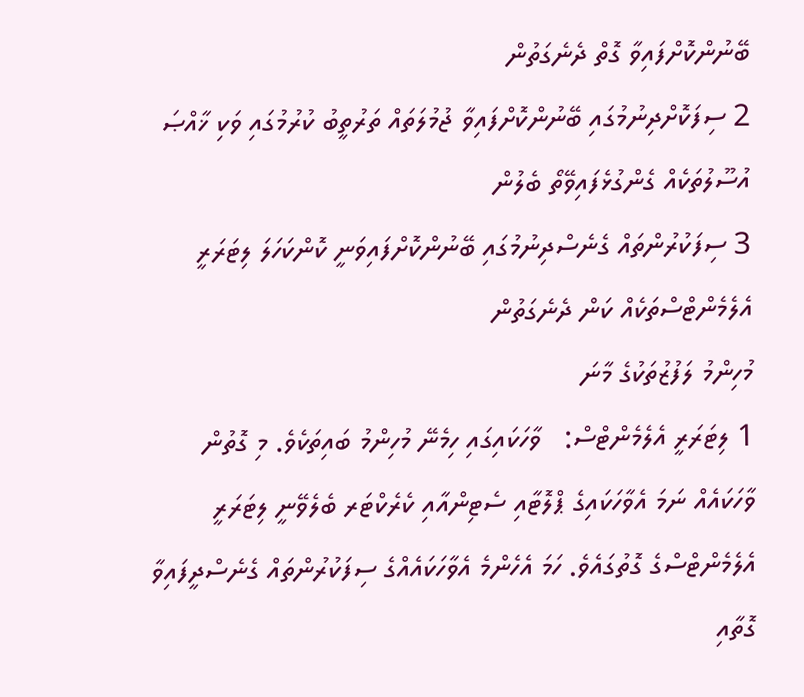ބޭނުންކޮށްފައިވާ ގޮތް ދެނެގަތުން
2 ސިފަކޮށްދިނުމުގައި ބޭނުންކޮށްފައިވާ ޖުމުލަތައް ތަރުތީބު ކުރުމުގައި ވަކި ޚާއްޞަ އުސޫލުތަކެއް ގެންގުޅެފައިވޭތޯ ބެލުން
3 ސިފަކުރުންތައް ގެނެސްދިނުމުގައި ބޭނުންކޮށްފައިވަނީ ކޮންކަހަލަ ލިޓަރަރީ އެލެމެންޓްސްތަކެއް ކަން ދެނެގަތުން
މުހިންމު ލަފުޒުތަކުގެ މާނަ
1 ލިޓަރަރީ އެލެމެންޓްސް:   ވާހަކައިގައި ހިމެނޭ މުހިންމު ބައިތަކެވެ. މި ގޮތުން ވާހަކައެއް ނަމަ އެވާހަކައިގެ ޕްލޮޓާއި ސެޓިންއާއި ކެރެކްޓަރ ބެލެވޭނީ ލިޓަރަރީ އެލެމެންޓްސްގެ ގޮތުގައެވެ. ހަމަ އެހެންމެ އެވާހަކައެއްގެ ސިފަކުރުންތައް ގެނެސްދީފައިވާ ގޮތާއި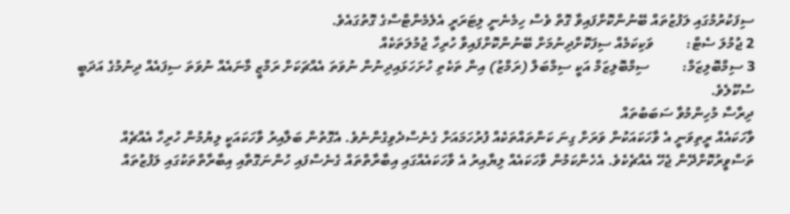ސިފަކުރުމުގައި ލަފުޒުތައް ބޭނުންކޮށްފައިވާ ގޮތް ވެސް ހިމެނެނީ ލިޓަރަރީ އެލެމެންޓްސްގެ ގޮތުގައެވެ.
2 ޖުމުލަ ސެޓް:         ވަކިކަމެއް ސިފަކޮށްދިނުމަށް ބޭނުންކޮށްފައިވާ ހުރިހާ ޖުމުލަތަކެއް
3 ސިމްބޮލިޒަމް:         ސިމްބޮލިޒަމް އަކީ ސިމްބަލް (ރަމްޒު) އިން ތަކެތި ހުށަހަޅައިދިނުން ނުވަތަ އެއްޗަކަށް ރަމްޒީ މާނައެއް ނުވަތަ ސިފައެއް ދިނުމުގެ އަދަބީ ސުކޫލެވެ.
ދިރާސާ މުހިންމުވާ ސަބަބުތައް
ވާހަކައެއް ރީތިވަނީ އެ ވާހަކައަކުން ވަރަށް ގިނަ ކަންތައްތަކެއް ފުރުހަމައަށް ގެނެސްދެވިގެންނެވެ. އެގޮތުން ބަލާއިރު ވާހަކައަކީ ލިޔުމުން ހުރިހާ އެއްޗެއް ތަސްވީރުކޮށްދޭން ޖެހޭ އެއްޗެކެވެ. އެހެންކަމުން ވާހަކައެއް ލިޔާއިރު އެ ވާހަކައެއްގައި އިބާރާތްތައް ގެނެސްފައި ހުންނަގޮތާއި އިބާރާތްތަކުގައި ލަފުޒުތައް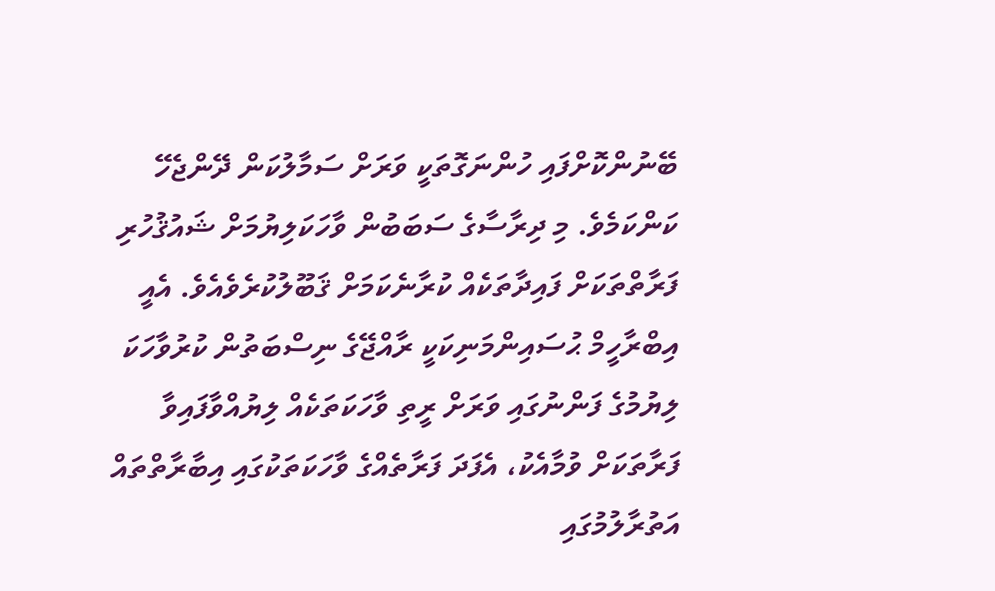ބޭނުންކޮށްފައި ހުންނަގޮތަކީ ވަރަށް ސަމާލުކަން ދޭންޖެހޭ ކަންކަމެވެ. މި ދިރާސާގެ ސަބަބުން ވާހަކަލިޔުމަށް ޝައުޤުހުރި ފަރާތްތަކަށް ފައިދާތަކެއް ކުރާނެކަމަށް ޤަބޫލުކުރެވެއެވެ. އެއީ އިބްރާހީމް ޙުސައިންމަނިކަކީ ރާއްޖޭގެ ނިސްބަތުން ކުރުވާހަކަ ލިޔުމުގެ ފަންނުގައި ވަރަށް ރީތި ވާހަކަތަކެއް ލިޔުއްވާފައިވާ ފަރާތަކަށް ވުމާއެކު، އެފަދަ ފަރާތެއްގެ ވާހަކަތަކުގައި އިބާރާތްތައް އަތުރާލުމުގައި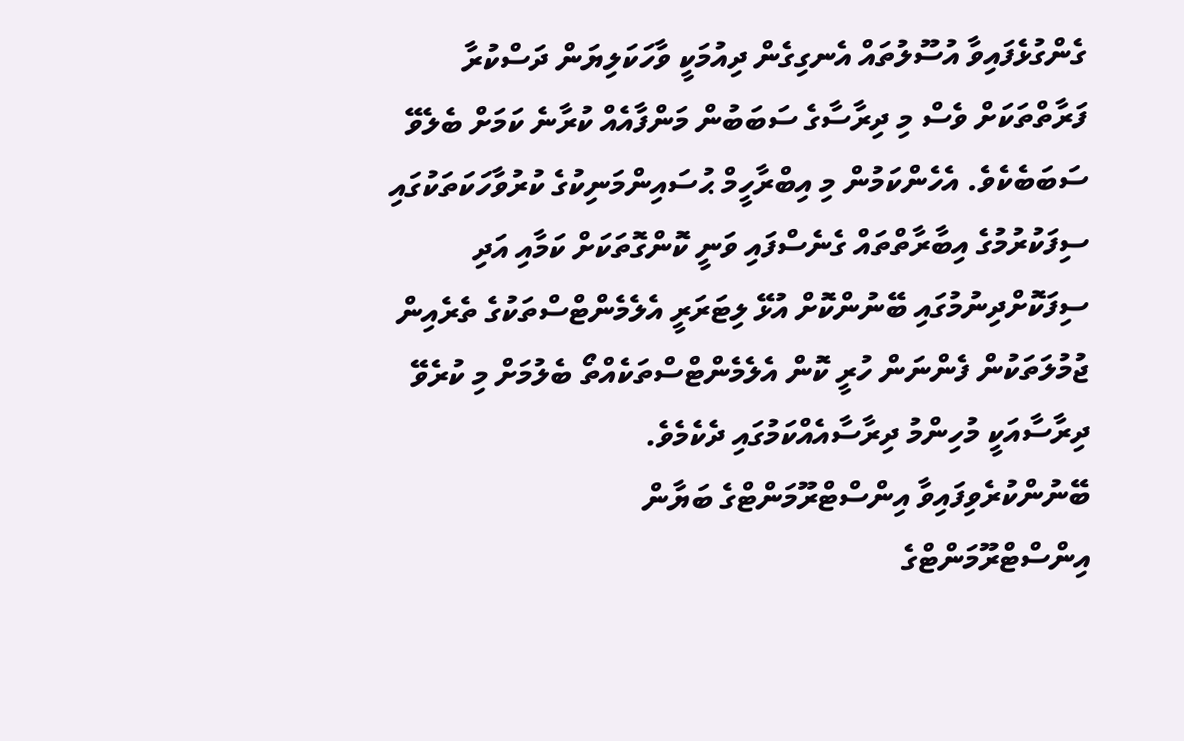ގެންގުޅެފައިވާ އުސޫލުތައް އެނގިގެން ދިއުމަކީ ވާހަކަލިޔަން ދަސްކުރާ ފަރާތްތަކަށް ވެސް މި ދިރާސާގެ ސަބަބުން މަންފާއެއް ކުރާނެ ކަމަށް ބެލެވޭ ސަބަބެކެވެ. އެހެންކަމުން މި އިބްރާހީމް ޙުސައިންމަނިކުގެ ކުރުވާހަކަތަކުގައި ސިފަކުރުމުގެ އިބާރާތްތައް ގެނެސްފައި ވަނީ ކޮންގޮތަކަށް ކަމާއި އަދި ސިފަކޮށްދިނުމުގައި ބޭނުންކޮށް އުޅޭ ލިޓަރަރީ އެލެމެންޓްސްތަކުގެ ތެރެއިން ޖުމުލަތަކުން ފެންނަން ހުރީ ކޮން އެލެމެންޓްސްތަކެއްތޯ ބެލުމަށް މި ކުރެވޭ ދިރާސާއަކީ މުހިންމު ދިރާސާއެއްކަމުގައި ދެކެމެވެ.
ބޭނުންކުރެވިފައިވާ އިންސްޓްރޫމަންޓްގެ ބަޔާން
އިންސްޓްރޫމަންޓްގެ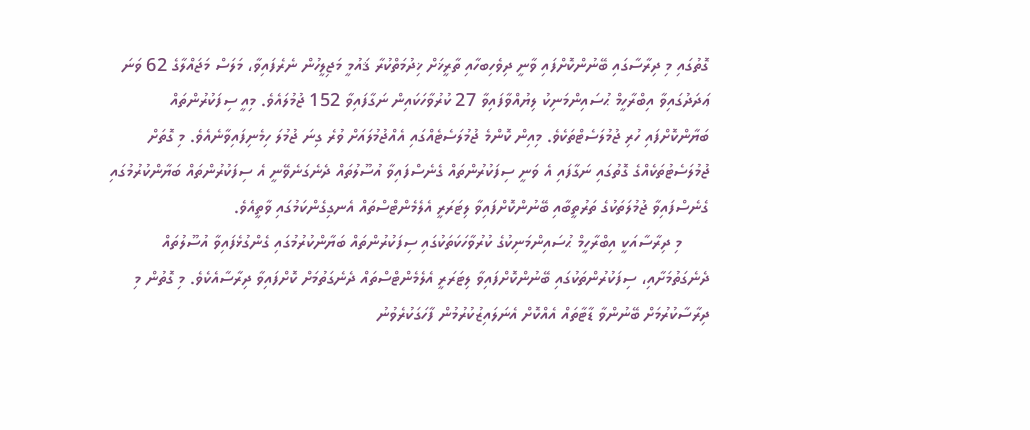ގޮތުގައި މި ދިރާސާގައި ބޭނުންކޮށްފައި ވާނީ ދިވެހިބހާއި ތާރީޚަށް ޚިދުމަތްކުރާ ޤައުމީ މަޖިލީހުން ނެރެފައިވާ، މަލަސް މަޖައްލާގެ 62 ވަނަ ޢަދަދުގައިވާ އިބްރާހީމް ޙުސައިންމަނިކު ލިޔުއްވާފައިވާ 27 ކުރުވާހަކައިން ނަގާފައިވާ 152 ޖުމުލައެވެ. މިއީ ސިފަކުރުންތައް ބަޔާންކޮށްފައި ހުރި ޖުމުލަސެޓްތަކެވެ. މިއިން ކޮންމެ ޖުމުލަސެޓެއްގައި އެއްޖުމުލައަށް ވުރެ ގިނަ ޖުމުލަ ހިމެނިފައިވާނެއެވެ. މި ގޮތަށް ޖުމުލަސެޓުތަކެއްގެ ގޮތުގައި ނަގާފައި އެ ވަނީ ސިފަކުރުންތައް ގެނެސްފައިވާ އުސޫލުތައް ދެނެގަނެވޭނީ އެ ސިފަކުރުންތައް ބަޔާންކުރުމުގައި ގެނެސްފައިވާ ޖުމުލަތަކުގެ ތަރުތީބާއި ބޭނުންކޮށްފައިވާ ލިޓަރަރީ އެލެމެންޓްސްތައް އެނގިގެންކަމުގައި ވާތީއެވެ.
      މި ދިރާސާއަކީ އިބްރާހީމް ޙުސައިންމަނިކުގެ ކުރުވާހަކަތަކުގައި ސިފަކުރުންތައް ބަޔާންކުރުމުގައި ގެންގުޅެފައިވާ އުސޫލުތައް ދެނެގަތުމަށާއި، ސިފަކުރުންތަކުގައި ބޭނުންކޮށްފައިވާ ލިޓަރަރީ އެލެމެންޓްސްތައް ދެނެގަތުމަށް ކޮށްފައިވާ ދިރާސާއެކެވެ. މި ގޮތުން މި ދިރާސާކުރުމަށް ބޭނުންވާ ޑާޓާތައް އެއްކޮށް އެނަލައިޒުކުރުމުން ފާހަގަކުރެވުނު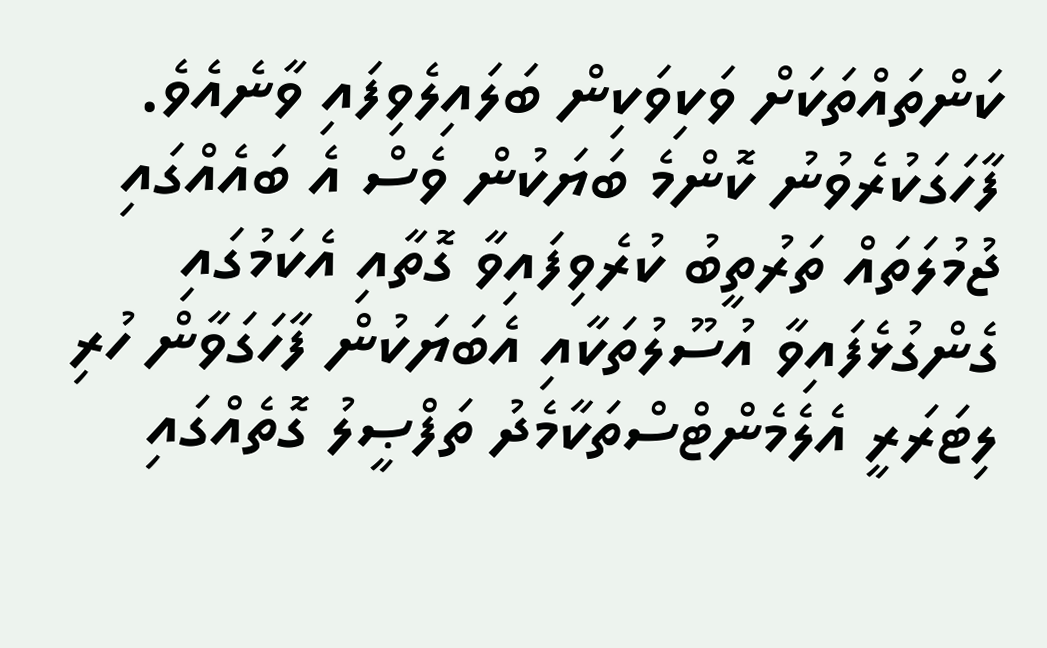ކަންތައްތަކަށް ވަކިވަކިން ބަލައިލެވިފައި ވާނެއެވެ. ފާހަގަކުރެވުނު ކޮންމެ ބަޔަކުން ވެސް އެ ބައެއްގައި ޖުމުލަތައް ތަރުތީބު ކުރެވިފައިވާ ގޮތާއި އެކަމުގައި ގެންގުޅެފައިވާ އުސޫލުތަކާއި އެބަޔަކުން ފާހަގަވާން ހުރި ލިޓަރަރީ އެލެމެންޓްސްތަކާމެދު ތަފްޞީލު ގޮތެއްގައި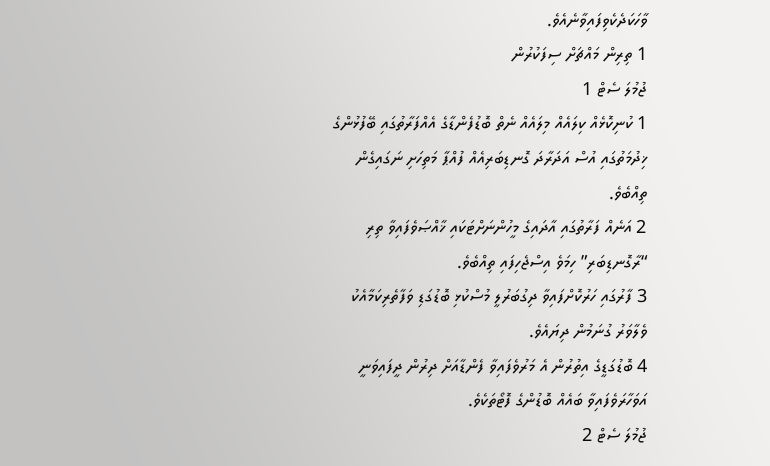ވާހަކަދެކެވިފައިވާނެއެވެ.
1 ތިރިން މައްޗަށް ސިފަކުރުން
ޖުމުލަ ސެޓް 1
1 ކުނިކޮޅެއް ކިލައެއް މިލައެއް ނެތް ބޮޑުފެންޑާގެ އެއްފަރާތުގައި ބޭފުޅުންގެ ޚިދުމަތުގައި އުސް އަދަރާދަ ގޮނޑިބަރިއެއް ފުއްޕާ މަތިހަށި ނަގައިގެން ތިއްބެވެ.
2 އަނެއް ފަރާތުގައި އާދައިގެ މީހުންނަށްޓަކައި ޚާއްޞަވެފައިވާ ތިރި “ރާގޮނޑިބަރި” ހިމަވެ އިސްޖެހިފައި ތިއްބެވެ.
3 ފާރުގައި ހަރުކޮށްފައިވާ ދިގުބަރުލީ މުސްކުޅި ބޮޑުގަޑި ވަފާތެރިކަމާއެކު ވެލާވަރު ގުނަމުން ދިޔައެވެ.
4 ބޮޑުގަޑީގެ އިތުރުން އެ މަރުވެފައިވާ ފެންޑާއަށް ދިރުން ދީފައިވަނީ އަވަހާރަވެފައިވާ ބައެއް ބޮޑުންގެ ފޮޓޯތަކެވެ.
ޖުމުލަ ސެޓް 2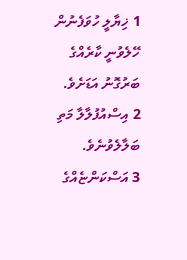1 ޚިޔާލީ ހުވަފެނުން ހޭލެވުނީ ކާރެއްގެ ބަރުގޮނު އަޑަށެވެ.
2 އިސްއުފުލާލާ މަތި ބަލާލެވުނެވެ.
3 އަސްކަންޏެއްގެ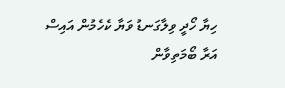ހިޔާ ހޯދީ ވިލާގަނޑު ވަޔާ ކެހެމުން އައިސް އަރާ ބޯމަތިވާން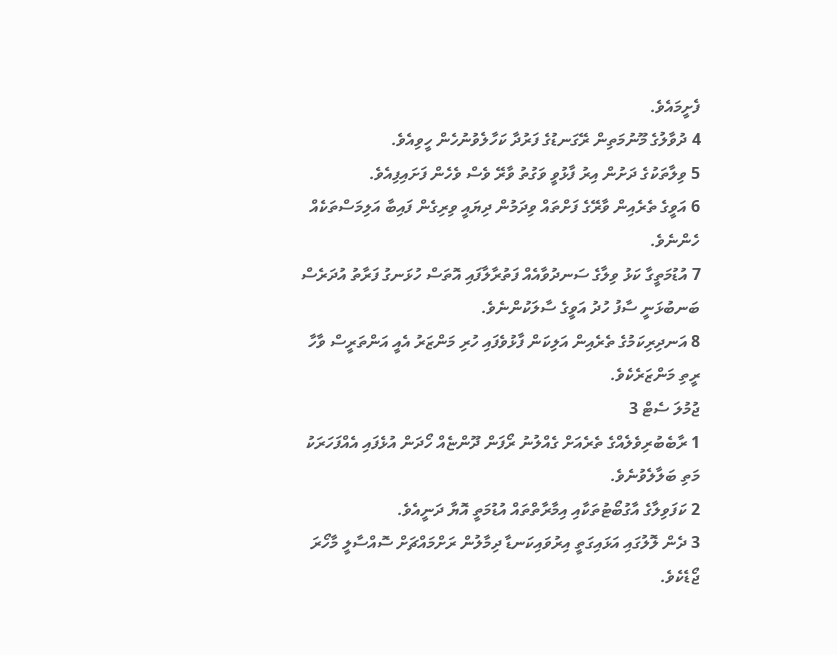ފެށީމައެވެ.
4 ދުވާލުގެ މޫނުމަތިން ރޭގަނޑުގެ ފަރުދާ ކަހާލެވުނުހެން ހީވިއެވެ.
5 ވިލާތަކުގެ ދަށުން އިރު ފާޅުވީ ވަގުތު ވާރޭ ވެސް ވެހެން ފަށައިފިއެވެ.
6 އަވީގެ ތެރެއިން ވާރޭގެ ފަށްތައް ވިދަމުން ދިޔައީ ވިރިގެން ފައިބާ އަލިމަސްތަކެއް ހެންނެވެ.
7 އުޑުމަތީގާ ކަޅު ވިލާގެ ސަނދުވާއެއް ފަތުރާލާފައި އޮތަސް ހުޅަނގު ފަރާތު އުދަރެސް ބަނބުޅަނީ ސާފު ހުދު އަވީގެ ސާލަކުންނެވެ.
8 އަނދިރިކަމުގެ ތެރެއިން އަލިކަން ފާޅުވެފައި ހުރި މަންޒަރު އެއީ އަންތަރީސް ވާހާ ރީތި މަންޒަރެކެވެ.
ޖުމުލަ ސެޓް 3
1 ރާބެބުރިވެލެއްގެ ތެރެއަށް ގެއްލުނު ރޯފަން ދޫންޏެއް ހޯދަން އުޅެފައި އެއްފަހަރަކު މަތި ބަލާލެވުނެވެ.
2 ކަފަވިލާގެ އާގުބޯޓުތަކާއި އިމާރާތްތައް އުޑުމަތީ އޮޔާ ދަނީއެވެ.
3 ދެން ލޮލުގައި އަޅައިގަތީ އިރުވައިކަނޑާ ދިމާލުން ރަށްމައްޗަށް ސޮއްސާލީ މާހޯރަ ޖޯޑެކެވެ.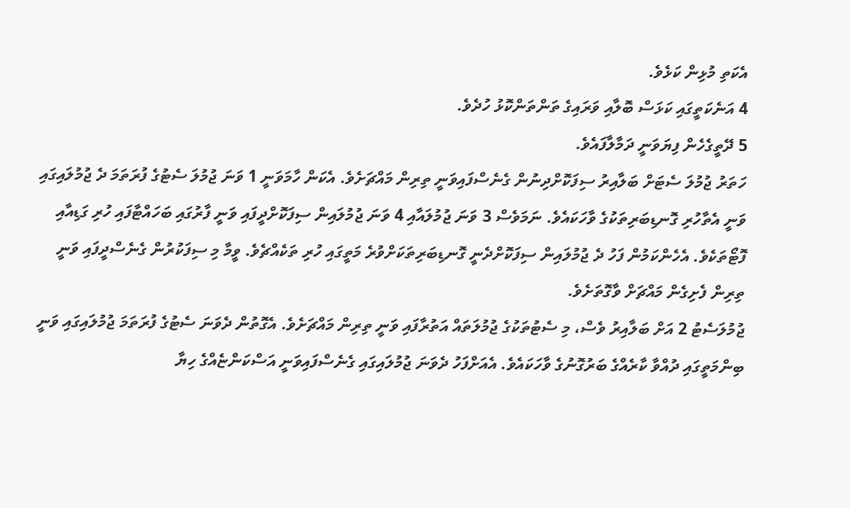އެކަތި މުޅިން ކަޅެވެ.
4 އަނެކަތީގައި ކަޅަސް ބޮލާއި ވަރައިގެ ތަންތަންކޮޅު ހުދެވެ.
5 ދޭތީގެހެން ފިޔަވަނީ ދަމާލާފައެވެ.
ހަތަރު ޖުމުލަ ސެޓަށް ބަލާއިރު ސިފަކޮށްދިނުން ގެނެސްފައިވަނީ ތިރިން މައްޗަށެވެ. އެކަން ހާމަވަނީ 1 ވަނަ ޖުމުލަ ސެޓުގެ ފުރަތަމަ ދެ ޖުމުލައިގައި ވަނީ އެތާހުރި ގޮނޑިބަރިތަކުގެ ވާހަކައެވެ. ނަމަވެސް 3 ވަނަ ޖުމުލައާއި 4 ވަނަ ޖުމުލައިން ސިފަކޮށްދީފައި ވަނީ ފާރުގައި ބަހައްޓާފައި ހުރި ގަޑިއާއި ފޮޓޯތަކެވެ. އެހެންކަމުން ފަހު ދެ ޖުމުލައިން ސިފަކޮށްދެނީ ގޮނޑިބަރިތަކަށްވުރެ މަތީގައި ހުރި ތަކެއްޗެވެ. ވީމާ މި ސިފަކުރުން ގެނެސްދީފައި ވަނީ ތިރިން ފެށިގެން މައްޗަށް ވާގޮތަށެވެ.
ޖުމުލަސެޓު 2 އަށް ބަލާއިރު ވެސް، މި ސެޓުތަކުގެ ޖުމުލަތައް އަތުރާފައި ވަނީ ތިރިން މައްޗަށެވެ. އެގޮތުން ދެވަނަ ސެޓުގެ ފުރަތަމަ ޖުމުލައިގައި ވަނީ ބިންމަތީގައި ދުއްވާ ކާރެއްގެ ބަރުގޮނުގެ ވާހަކައެވެ. އެއަށްފަހު ދެވަނަ ޖުމުލައިގައި ގެނެސްފައިވަނީ އަސްކަންޏެއްގެ ހިޔާ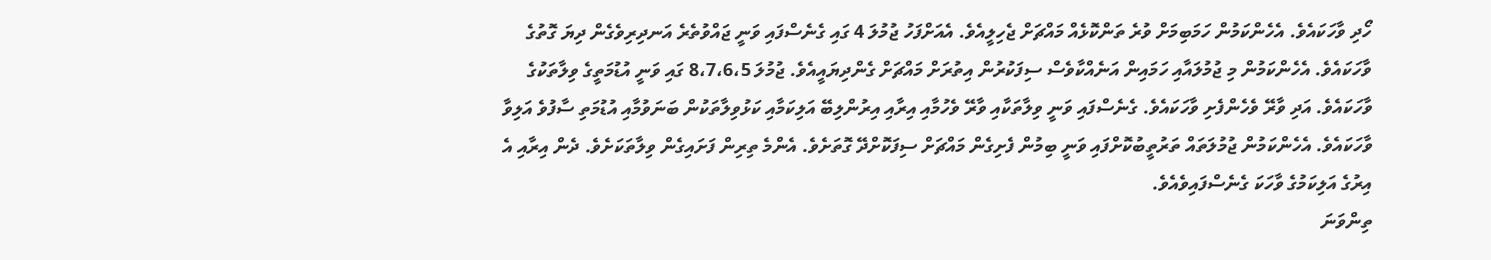ހޯދި ވާހަކައެވެ. އެހެންކަމުން ހަމަބިމަށް ވުރެ ތަންކޮޅެއް މައްޗަށް ޖެހިލީއެވެ. އެއަށްފަހު ޖުމުލަ 4 ގައި ގެނެސްފައި ވަނީ ޖައްވުތެރެ އަނދިރިވެގެން ދިޔަ ގޮތުގެ ވާހަކައެވެ. އެހެންކަމުން މި ޖުމުލައާއި ހަމައިން އަނެއްކާވެސް ސިފަކުރުން އިތުރަށް މައްޗަށް ގެންދިޔައީއެވެ. ޖުމުލަ 8،7،6،5 ގައި ވަނީ އުޑުމަތީގެ ވިލާތަކުގެ ވާހަކައެވެ. އަދި ވާރޭ ވެހެންފެށި ވާހަކައެވެ. ގެނެސްފައި ވަނީ ވިލާތަކާއި ވާރޭ ވެހުމާއި އިރާއި އިރުންލިބޭ އަލިކަމާއި ކަޅުވިލާތަކުން ބަނަވުމާއި އުޑުމަތި ސާފުވެ އަލިވާ ވާހަކައެވެ. އެހެންކަމުން ޖުމުލަތައް ތަރުތީބުކޮށްފައި ވަނީ ބިމުން ފެށިގެން މައްޗަށް ސިފަކޮށްދޭ ގޮތަށެވެ. އެންމެ ތިރިން ފަށައިގެން ވިލާތަކަށެވެ. ދެން އިރާއި އެ އިރުގެ އަލިކަމުގެ ވާހަކަ ގެނެސްފައިވެއެވެ.
ތިންވަނަ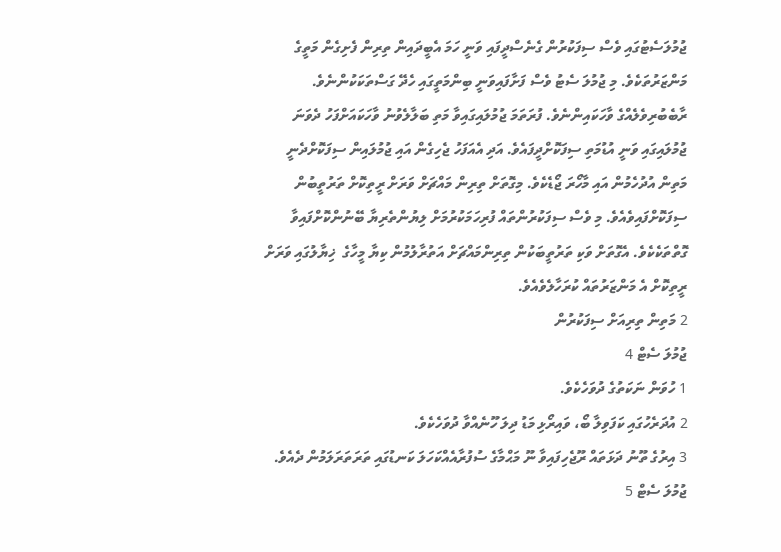ޖުމުލަސެޓުގައި ވެސް ސިފަކުރުން ގެނެސްދީފައި ވަނީ ހަމަ އެބީދައިން ތިރިން ފެށިގެން މަތީގެ މަންޒަރުތަކެވެ. މި ޖުމުލަ ސެޓު ވެސް ފަށާފައިވަނީ ބިންމަތީގައި ހެދޭ ގަސްތަކަކުންނެވެ. ރާބެބުރިވެލެއްގެ ވާހަކައިންނެވެ. ފުރަތަމަ ޖުމުލައިގައިވާ މަތި ބަލާލެވުނު ވާހަކައަށްފަހު ދެވަނަ ޖުމުލައިގައި ވަނީ އުޑުމަތި ސިފަކޮށްދީފައެވެ. އަދި އެއަފަހު ޖެހިގެން އައި ޖުމުލައިން ސިފަކޮށްދެނީ މަތިން އުދުހެމުން އައި މާހޯރަ ޖޯޑެކެވެ. މިގޮތަށް ތިރިން މައްޗަށް ވަރަށް ރީތިކޮށް ތަރުތީބުން ސިފަކޮށްފައިވެއެވެ. މި ވެސް ސިފަކުރުންތައް ފުރިހަމަކުރުމަށް ލިޔުންތެރިޔާ ބޭނުންކޮށްފައިވާ ގޮތްތަކެކެވެ. އެގޮތަށް ވަކި ތަރުތީބަކުން ތިރިންމައްޗަށް އަތުރާލުމުން ކިޔާ މީހާގެ  ޚިޔާލުގައި ވަރަށް ރީތިކޮށް އެ މަންޒަރުތައް ކުރަހާލެވެއެވެ.
2 މަތިން ތިރިއަށް ސިފަކުރުން
ޖުމުލަ ސެޓް 4
1 ހުވަން ނަކަތުގެ ދުވަހެކެވެ.
2 އުދަރެހުގައި ކަފަވިލާ ބޯ، ވައިރޯޅި މަޑު ދިލަ ހޫނެއްވާ ދުވަހެކެވެ.
3 އިރުގެ ތޫނު ދަޅަތައް ރޫޖެހިފައިވާ ނޫ މަޙްމާގެ ސުފުރާއެއްކަހަލަ ކަނޑުގައި ތަރަތަރަލަމުން ދެއެވެ.
ޖުމުލަ ސެޓް 5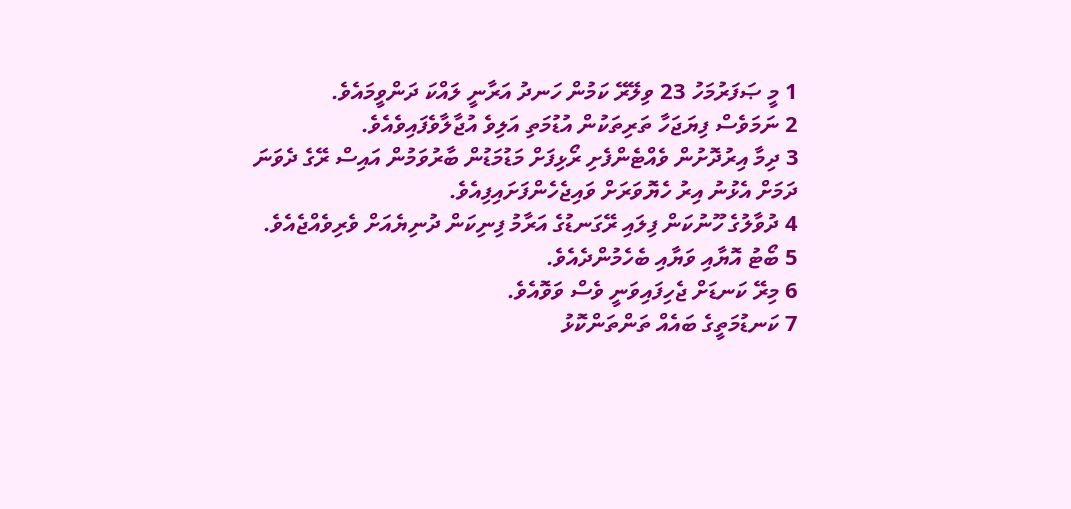1 މީ ޞަފަރުމަހު 23 ވިލޭރޭ ކަމުން ހަނދު އަރާނީ ލައްކަ ދަންވީމައެވެ.
2 ނަމަވެސް ފިޔަޖަހާ ތަރިތަކުން އުޑުމަތި އަލިވެ އުޖާލާވެފައިވެއެވެ.
3 ދިމާ އިރުދޮށުން ވެއްޓެންފެށި ރޯޅިފަށް މަޑުމަޑުން ބާރުވަމުން އައިސް ރޭގެ ދެވަނަ ދަމަށް އެޅުނު އިރު ހެޔޮވަރަށް ވައިޖެހެންފަށައިފިއެވެ.
4 ދުވާލުގެ ހޫނުކަން ފިލައި ރޭގަނޑުގެ އަރާމު ފިނިކަން ދުނިޔެއަށް ވެރިވެއްޖެއެވެ.
5 ބޯޓު އޮޔާއި ވަޔާއި ބެހެމުންދެއެވެ.
6 މިރޭ ކަނޑަށް ޖެހިފައިވަނީ ވެސް ވަވޮއެވެ.
7 ކަނޑުމަތީގެ ބައެއް ތަންތަންކޮޅު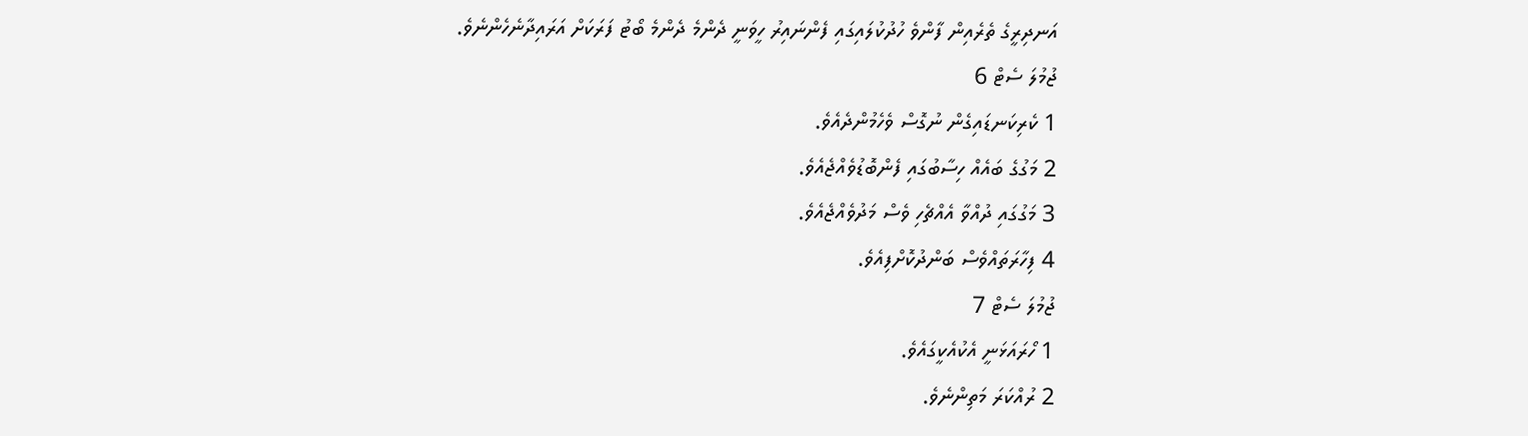އަނދިރީގެ ތެރެއިން ފާންވެ ހުދުކުލައިގައި ފެންނައިރު ހީވަނީ ދެންމެ ދެންމެ ބޯޓު ފަރަކަށް އަރައިދާނެހެންނެވެ.
ޖުމުލަ ސެޓް 6
1 ކެރިކަނޑައިގެން ނުގޮސް ވެހެމުންދެއެވެ.
2 މަގުގެ ބައެއް ހިސާބުގައި ފެންބޮޑުވެއްޖެއެވެ.
3 މަގުގައި ދުއްވާ އެއްޗެހި ވެސް މަދުވެއްޖެއެވެ.
4 ފިހާރަތައްވެސް ބަންދުކޮށްފިއެވެ.
ޖުމުލަ ސެޓް 7
1 ހޯރައަޅަނީ އެކުއެކީގައެވެ.
2 ރުއްކަރަ މަތިންނެވެ.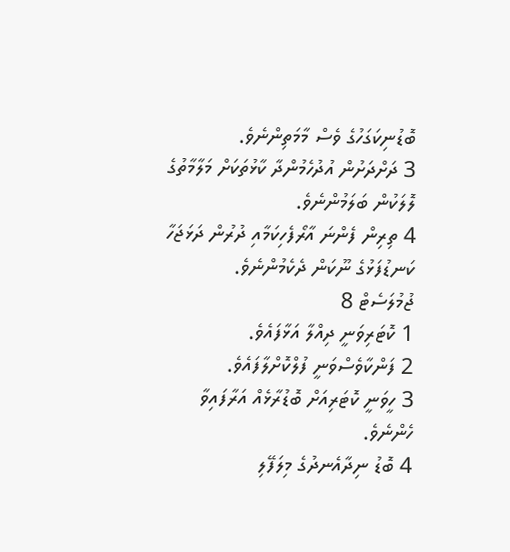ބޮޑުނިކަގަހުގެ ވެސް މާމަތިންނެވެ.
3 ދަށްދަށުން އުދުހެމުންދާ ކާޅުތަކަށް މަލާމާތުގެ ލޮލަކުން ބަލަމުންނެވެ.
4 ތިރިން ފެންނަ އާރޯފެހިކަމާއި ދުރުން ދަޅަޖަހާ ކަނޑުފަޅުގެ ނޫކަން ދެކެމުންނެވެ.
ޖުމުލަސެޓް 8
1 ކޮޓަރިވަނީ ދިއްލާ އަޅާފައެވެ.
2 ފަންކާވެސްވަނީ ފުލްކޮށްލާފައެވެ.
3 ހީވަނީ ކޮޓަރިއަށް ބޮޑުރާޅެއް އަރާފައިވާ ހެންނެވެ.
4 ބޮޑު ނިދާއެނދުގެ މިލަފޭލި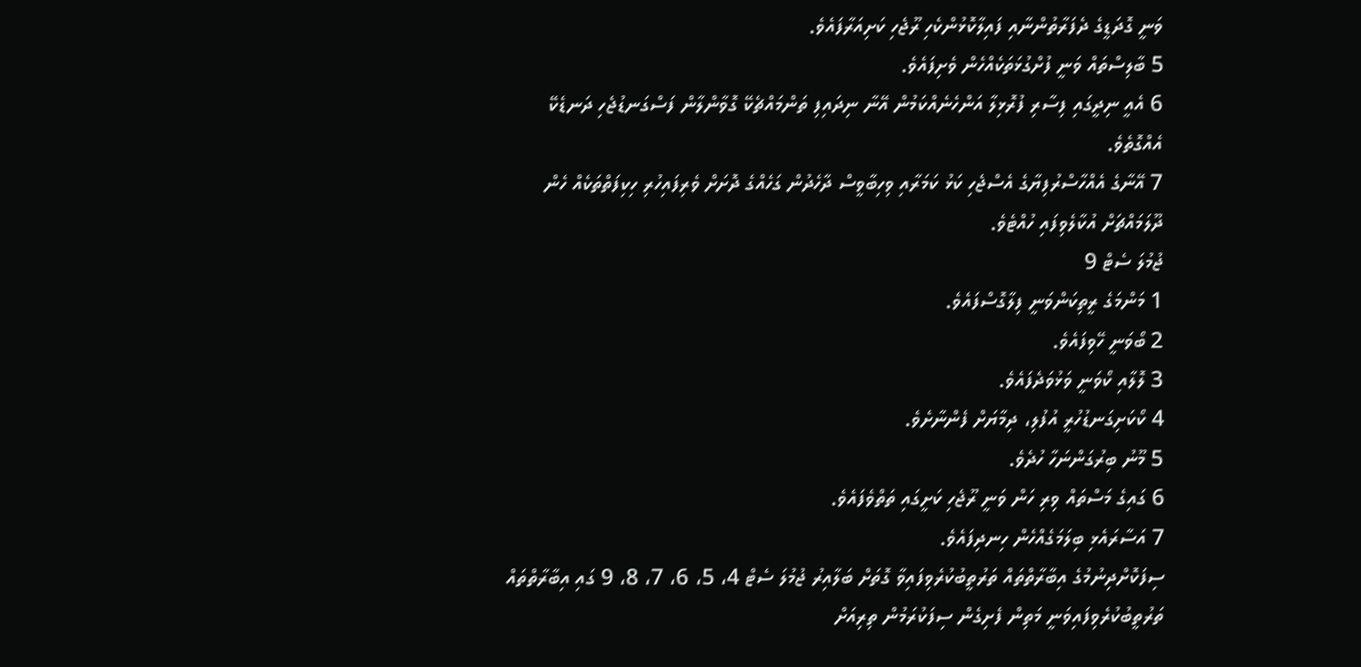ވަނީ ގޮދަޑީގެ ދެފަރާތުންނާއި ފައިލާކޮޅުންކެހި ރޫޖެހި ކަށިއަރާފައެވެ.
5 ބާލިސްތައް ވަނީ ފުށްގުޅަތަކެއްހެން ވެށިފައެވެ.
6 އެއީ ނިދީގައި ފިސާރި ފުރޮޅިލާ އަންހެނެއްކަމުން އޭނާ ނިދައިފި ތަންމައްޗެކޭ ގޮވާންލާން ފަސްގަނޑުޖެހި ދަނޑެކޭ އެއްގޮތެވެ.
7 އޭނާގެ އެއްހާސްރުފިޔާގެ އެސްޖެހި ކަޅު ކަމަރާއި ވިހިބާވީސް ދާހެދުން ގަހެއްގެ ދޮށަށް ވެރިފައިހުރި ހިކިފަތްތަކެއް ހެން ދޫލަމައްޗަށް އުކާލެވިފައި ހުއްޓެވެ.
ޖުމުލަ ސެޓް 9
1 މަންމަގެ ރީތިކަންވަނީ ފިލާގޮސްފައެވެ.
2 ބޯވަނީ ހޭވިފައެވެ.
3 ލޮލާއި ކޯވަނީ ވަޅުވަދެފައެވެ.
4 ކޯކަށިގަނޑުހުރީ އުފުލި، ދިމާޔަށް ފެންނާށެވެ.
5 މޫނު ބިރުގަންނަހާ ހުދެވެ.
6 ގައިގެ މަސްތައް ވިރި ހަން ވަނީ ރޫޖެހި ކަށީގައި ތަތްވެފައެވެ.
7 އަސާރައެޅި ބިލަމަގެއްހެން ހިނދިފައެވެ.
ސިފަކޮށްދިނުމުގެ އިބާރާތްތައް ތަރުތީބުކުރެވިފައިވާ ގޮތަށް ބަލާއިރު ޖުމުލަ ސެޓް 4، 5، 6، 7، 8، 9 ގައި އިބާރާތްތައް ތަރުތީބުކުރެވިފައިވަނީ މަތިން ފެށިގެން ސިފަކުރަމުން ތިރިއަށް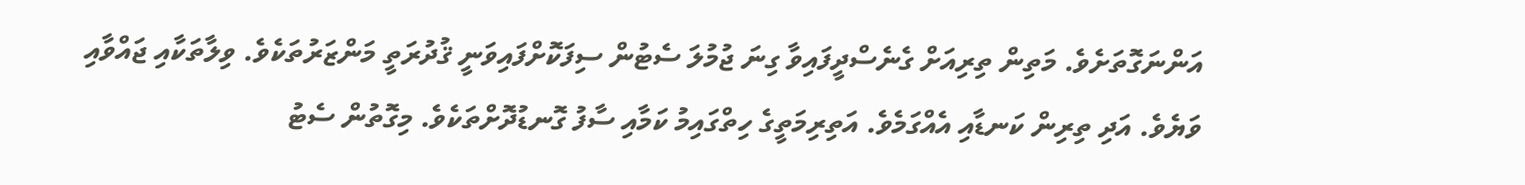އަންނަގޮތަށެވެ. މަތިން ތިރިއަށް ގެނެސްދީފައިވާ ގިނަ ޖުމުލަ ސެޓުން ސިފަކޮށްފައިވަނީ ޤުދުރަތީ މަންޒަރުތަކެވެ. ވިލާތަކާއި ޖައްވާއި ވަޔެވެ. އަދި ތިރިން ކަނޑާއި އެއްގަމެވެ. އަތިރިމަތީގެ ހިތްގައިމު ކަމާއި ސާފު ގޮނޑުދޮށްތަކެވެ. މިގޮތުން ސެޓު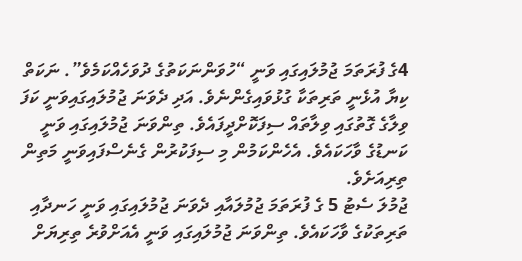4ގެ ފުރަތަމަ ޖުމުލައިގައި ވަނީ “ހުވަންނަކަތުގެ ދުވަހެއްކަމެވެ”. ނަކަތް ކިޔާ އުޅެނީ ތަރިތަކާ ގުޅުވައިގެންނެވެ. އަދި ދެވަނަ ޖުމުލައިގައިވަނީ ކަފަ ވިލާގެ ގޮތުގައި ވިލާތައް ސިފަކޮށްދީފައެވެ. ތިންވަނަ ޖުމުލައިގައި ވަނީ ކަނޑުގެ ވާހަކައެވެ. އެހެންކަމުން މި ސިފަކުރުން ގެނެސްފައިވަނީ މަތިން ތިރިއަށެވެ.
ޖުމުލަ ސެޓު 5 ގެ ފުރަތަމަ ޖުމުލައާއި ދެވަނަ ޖުމުލައިގައި ވަނީ ހަނދާއި ތަރިތަކުގެ ވާހަކައެވެ. ތިންވަނަ ޖުމުލައިގައި ވަނީ އެއަށްވުރެ ތިރިޔަށް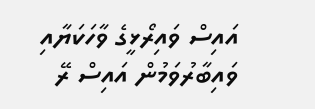އައިސް ވައިރޯޅީގެ ވާހަކަޔާއި ވައިބާރުވަމުން އައިސް ރޭ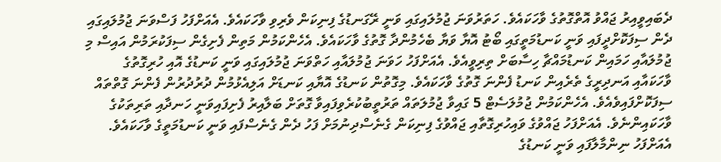ދެބައިވީއިރު ޖައްވު އޮތްގޮތުގެ ވާހަކައެވެ. ހަތަރުވަނަ ޖުމުލައިގައި ވަނީ ރޭގަނޑުގެ ފިނިކަން ވެރިވި ވާހަކައެވެ. އެއަށްފަހު ފަސްވަނަ ޖުމުލައިގައި ދެން ސިފަކޮށްދީފައި ވަނީ ކަނޑުމަތީގައި ބޯޓު އޮޔާ ވަޔާ ބެހެމުންދާ ގޮތުގެ ވާހަކައެވެ. އެހެންކަމުން މަތިން ފެށިގެން ސިފަކުރަމުން އައިސް މި ޖުމުލައާއި ހަމައިން ކަނޑުމައްޗާ ހިސާބަށް ތިރިވީއެވެ. އެއަށްފަހު ހަވަނަ ޖުމުލައާއި ހަތްވަނަ ޖުމުލައިގައި ވަނީ ކަނޑުގެ އޮއި ހުރިގޮތުގެ ވާހަކައާއި އަނދިރީގެ ތެރެއިން ކަނޑު ފެންނަ ގޮތުގެ ވާހަކައެވެ. މިގޮތުން ކަނޑުގެ އޮޔާއި ކަނޑަށް އަލިއެޅުމުން ދުރުދުރުން ފެންނަ ގޮތްތައް ސިފަކޮށްފައިވެއެވެ. އެހެންކަމުން ޖުމުލަސެޓް 5 ގައިވާ ޖުމުލަތައް ތަރުތީބުކުރެވިފައިވާ ގޮތަށް ބަލާއިރު ފެށިފައިވަނީ ހަނދާއި ތަރިތަކުގެ ވާހަކައިންނެވެ. އެއަށްފަހު ޖައްވުގެ ވައިހުރިގޮތާއި ޖައްވުގެ ފިނިކަން ގެނެސްދިނުމަށް ފަހު ދެން ގެނެސްފައި ވަނީ ކަނޑުމަތީގެ ވާހަކައެވެ. އެއަށްފަހު ނިންމާލާފައި ވަނީ ކަނޑުގެ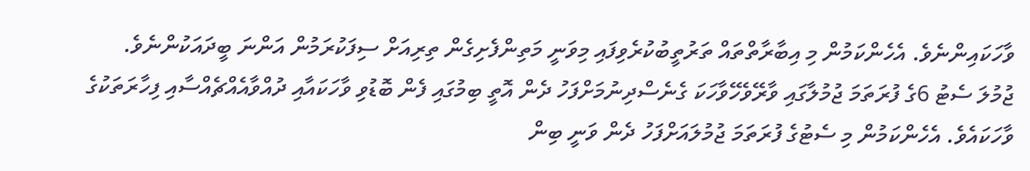ވާހަކައިންނެވެ. އެހެންކަމުން މި އިބާރާތްތައް ތަރުތީބުކުރެވިފައި މިވަނީ މަތިންފެށިގެން ތިރިއަށް ސިފަކުރަމުން އަންނަ ބީދައަކުންނެވެ.
ޖުމުލަ ސެޓު 6ގެ ފުރަތަމަ ޖުމުލާގައި ވާރޭވެހޭވާހަކަ ގެނެސްދިނުމަށްފަހު ދެން އޮތީ ބިމުގައި ފެން ބޮޑުވި ވާހަކައާއި ދުއްވާއެއްޗެއްސާއި ފިހާރަތަކުގެ ވާހަކައެވެ. އެހެންކަމުން މި ސެޓުގެ ފުރަތަމަ ޖުމުލައަށްފަހު ދެން ވަނީ ބިން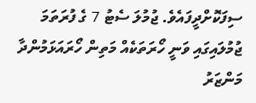ސިފަކޮށްދީފައެވެ. ޖުމުލަ ސެޓު 7 ގެ ފުރަތަމަ ޖުމުލައިގައި ވަނީ ހޯރަތަކެއް މަތިން ހޯރައަޅަމުންދާ މަންޒަރު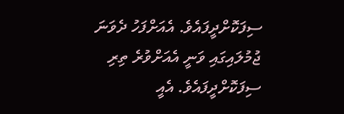ސިފަކޮށްދީފައެވެ. އެއަށްފަހު ދެވަނަ ޖުމުލައިގައި ވަނީ އެއަށްވުރެ ތިރި ސިފަކޮށްދީފައެވެ. އެއީ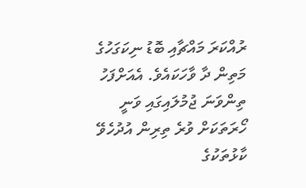ރުއްކަރަ މައްޗާއި ބޮޑު ނިކަގަހުގެ މަތިން ދާ ވާހަކައެވެ. އެއަށްފަހު ތިންވަނަ ޖުމުލައިގައި ވަނީ ހޯރަތަކަށް ވުރެ ތިރިން އުދުހެވޭ ކާޅުތަކުގެ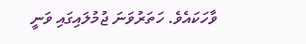ވާހަކައެވެ. ހަތަރުވަނަ ޖުމުލައިގައި ވަނީ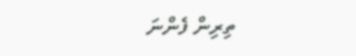ތިރިން ފެންނަ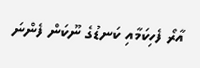އާރޯ ފެހިކަމާއި ކަނޑުގެ ނޫކަން ފެންނަ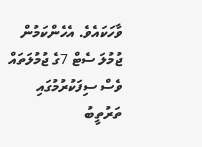ވާހަކައެވެ. އެހެންކަމުން ޖުމުލަ ސެޓް 7ގެ ޖުމުލަތައް ވެސް ސިފަކުރުމުގައި ތަރުތީބު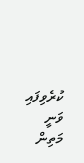ކުރެވިފައި ވަނީ މަތިން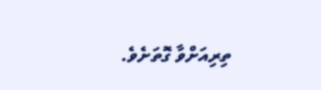ތިރިއަށްވާ ގޮތަށެވެ.